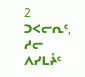2 ᑐᐸᓕᕆᑦ, ᓱᓕ ᐱᓯᒪᔧᑦ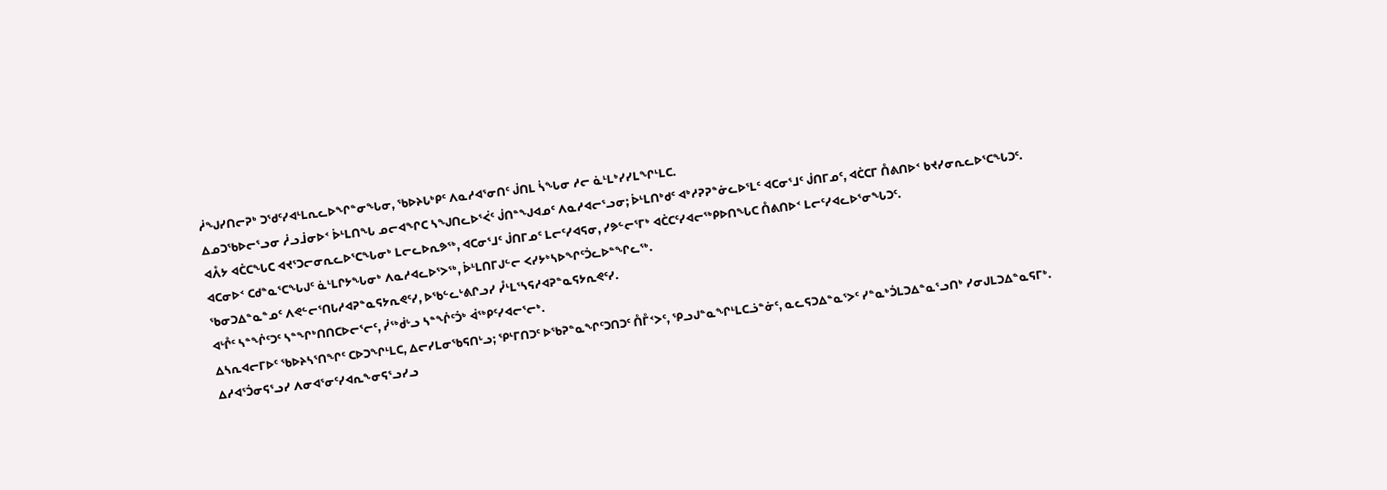ᓲᖑᓯᑎᓕᕈᒃ ᑐᖁᑦᓯᐊᒻᒪᕆᓚᐅᖏᓐᓂᖓᓂ, ᖃᐅᔨᒐᒃᑭᑦ ᐱᓇᓱᐊᕐᓂᑎᑦ ᒎᑎᒪ ᓵᖓᓂ ᓱᓕ ᓈᒻᒪᒃᓯᓯᒪᖏᒻᒪᑕ.
ᐃᓄᑐᖃᐅᓕᕐᓗᓂ ᓲᓗᒨᓂᐅᑉ ᐆᒻᒪᑎᖓ ᓄᓕᐊᖏᑕ ᓴᖑᑎᓚᐅᕐᐹᑦ ᒎᑎᓐᖑᐊᓄᑦ ᐱᓇᓱᐊᓕᕐᓗᓂ; ᐆᒻᒪᑎᒃᑯᑦ ᐊᒃᓱᕈᕈᓐᓃᓚᐅᕐᒪᑦ ᐊᑕᓂᕐᒧᑦ ᒎᑎᒥᓄᑦ, ᐊᑖᑕᒥ ᑍᕕᑎᐅᑉ ᑲᔪᓯᓂᕆᓚᐅᕐᑕᖓᑐᑦ.
ᐊᐰᔭ ᐊᑖᑕᖓᑕ ᐊᔪᕐᑐᓕᓂᕆᓚᐅᕐᑕᖓᓂᒃ ᒪᓕᓚᐅᕆᕗᖅ, ᐊᑕᓂᕐᒧᑦ ᒎᑎᒥᓄᑦ ᒪᓕᑦᓯᐊᕋᓂ, ᓯᕗᓪᓕᕐᒥᒃ ᐊᑖᑕᑦᓯᐊᓕᖅᑭᐅᑎᖓᑕ ᑍᕕᑎᐅᑉ ᒪᓕᑦᓯᐊᓚᐅᕐᓂᖓᑐᑦ.
ᐊᑕᓂᐅᑉ ᑕᑯᓐᓇᕐᑕᖓᒍᑦ ᓈᒻᒪᒋᔭᖓᓂᒃ ᐱᓇᓱᐊᓚᐅᕐᐳᖅ, ᐆᒻᒪᑎᒥᒍᓪᓕ ᐸᓯᔭᒃᓴᐅᖏᑦᑑᓚᐅᓐᖏᓚᖅ.
ᖃᓂᑐᐃᓐᓇᓐᓄᑦ ᐱᕙᓪᓕᕐᑎᒐᓱᐊᕈᓐᓇᕋᔭᕆᕙᑦᓯ, ᐅᖃᓪᓚᒡᕕᒋᓗᓯ ᓮᒻᒪᕐᓴᕋᓱᐊᕈᓐᓇᕋᔭᕆᕙᑦᓯ.
ᐊᒡᒊᑦ ᓴᓐᖐᑦᑐᑦ ᓴᓐᖏᒃᑎᑎᑕᐅᓕᕐᓕᑦ, ᓰᖅᑰᒡᓗ ᓴᓐᖐᑦᑑᒃ ᐋᖅᑭᑦᓯᐊᓕᕐᓕᒃ.
ᐃᓴᕆᐊᓕᒥᐅᑦ ᖃᐅᔨᓴᕐᑎᖏᑦ ᑕᐅᑐᖏᒻᒪᑕ, ᐃᓕᓯᒪᓂᖃᕋᑎᒡᓗ; ᕿᒻᒥᑎᑐᑦ ᐅᖃᕈᓐᓇᖏᑦᑐᑎᑐᑦ ᑍᒤᑉᐳᑦ, ᕿᓗᒍᓐᓇᖏᒻᒪᑕᓘᓐᓃᑦ, ᓇᓚᕋᑐᐃᓐᓇᕐᐳᑦ ᓯᓐᓇᒃᑑᒪᑐᐃᓐᓇᕐᓗᑎᒃ ᓯᓂᒍᒪᑐᐃᓐᓇᕋᒥᒃ.
ᐃᓱᐊᕐᑑᓂᕋᕐᓗᓯ ᐱᓂᐊᕐᓂᑦᓯᐊᕆᖕᓂᕋᕐᓗᓯᓗ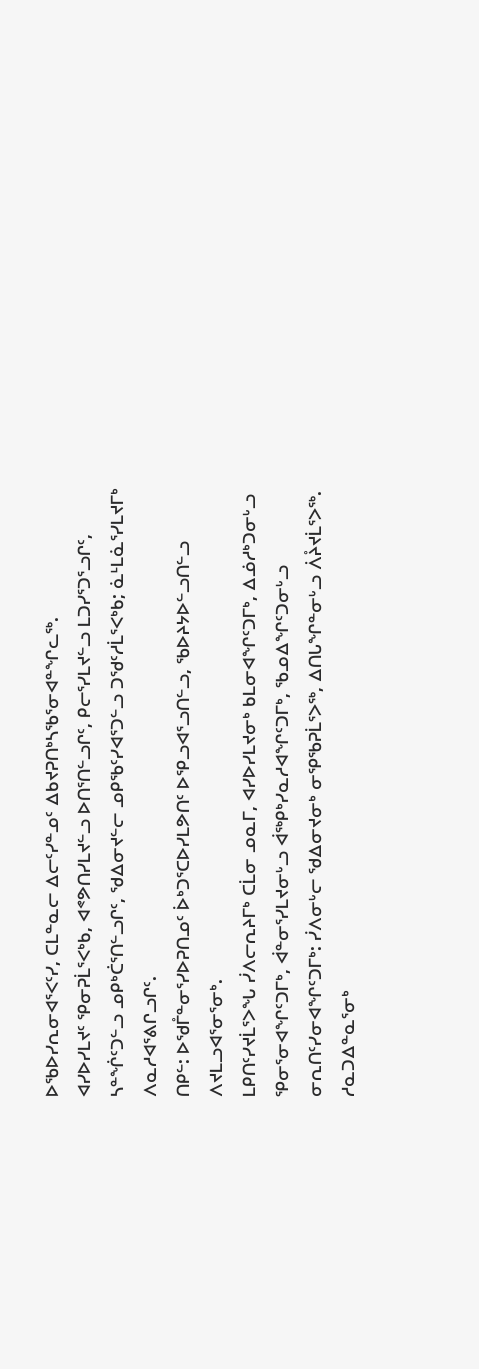ᐅᖃᐅᓯᕆᓂᐊᕐᐸᑦᓯ, ᑕᒪᓐᓇᓕ ᐃᓕᑦᓯᓐᓄᑦ ᐃᑲᔪᕈᑎᒃᓴᖃᕐᓂᐊᓐᖏᓚᖅ.
ᐊᓯᐅᓯᒪᔪᑦ ᕿᓂᕈᒫᕐᐸᒃᑲ, ᐊᕝᕗᑎᓯᒪᔪᓪᓗ ᐅᑎᕐᑎᓪᓗᒋᑦ, ᑭᓕᕐᓯᒪᔪᓪᓗ ᒪᑐᓯᕐᑐᕐᓗᒋᑦ, ᓴᓐᖐᑦᑐᓪᓗ ᓄᑭᒃᑖᕐᑎᓪᓗᒋᑦ, ᖁᐃᓂᔪᓪᓕ ᓄᑭᖃᑦᓯᐊᕐᑐᓪᓗ ᑐᖁᑦᓱᒫᕐᐸᒃᑲ; ᓈᒻᒪᓈᕐᓯᒪᔪᒥᒃ ᐱᓇᓱᐊᕐᕕᒋᓗᒋᑦ.
ᑎᑭᓪ: ᐅᖁᒤᓐᓂᕐᓯᐅᕈᑎᓄᑦ ᐆᒃᑐᕐᑕᐅᓯᒪᕗᑎᑦ ᐅᕿᓗᐊᕐᓗᑎᓪᓗ, ᖃᐅᔨᔭᐅᓪᓗᑎᓪᓗ ᐱᔪᒪᓗᐊᕐᓂᕐᓂᒃ.
ᒪᑭᑎᑦᓯᔪᒫᕐᐳᖓ ᓰᐱᓕᕆᔨᒥᒃ ᑕᒫᓂ ᓄᓇᒥ, ᐊᓯᐅᓯᒪᔪᓂᒃ ᑲᒪᓂᐊᖏᑦᑐᒥᒃ, ᐃᓅᓱᒃᑐᓂᒡᓗ ᕿᓂᕐᓂᐊᖏᑦᑐᒥᒃ, ᐋᓐᓂᕐᓯᒪᔪᓂᒡᓗ ᐋᖅᑭᒃᓯᓇᓱᐊᖏᑦᑐᒥᒃ, ᖃᓄᐃᖏᑦᑐᓂᒡᓗ ᓂᕆᑎᑦᓯᓂᐊᖏᑦᑐᒥᒃ: ᓰᐱᓂᒡᓕ ᖁᐃᓂᔪᓂᒃ ᓂᕿᖃᕈᒫᕐᐳᖅ, ᐃᑎᒐᖏᓐᓂᒡᓗ ᐲᔧᔪᒫᕐᐳᖅ.
ᓱᓇᑐᐃᓐᓇᕐᓂᒃ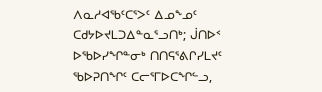ᐱᓇᓱᐊᖃᑦᑕᕐᐳᑦ ᐃᓄᖕᓄᑦ ᑕᑯᔭᐅᔪᒪᑐᐃᓐᓇᕐᓗᑎᒃ; ᒎᑎᐅᑉ ᐅᖃᐅᓯᖏᓐᓂᒃ ᑎᑎᕋᕐᕕᒋᓯᒪᔪᑦ ᖃᐅᕈᑎᖏᑦ ᑕᓕᕐᒥᐅᑕᖏᓪᓗ,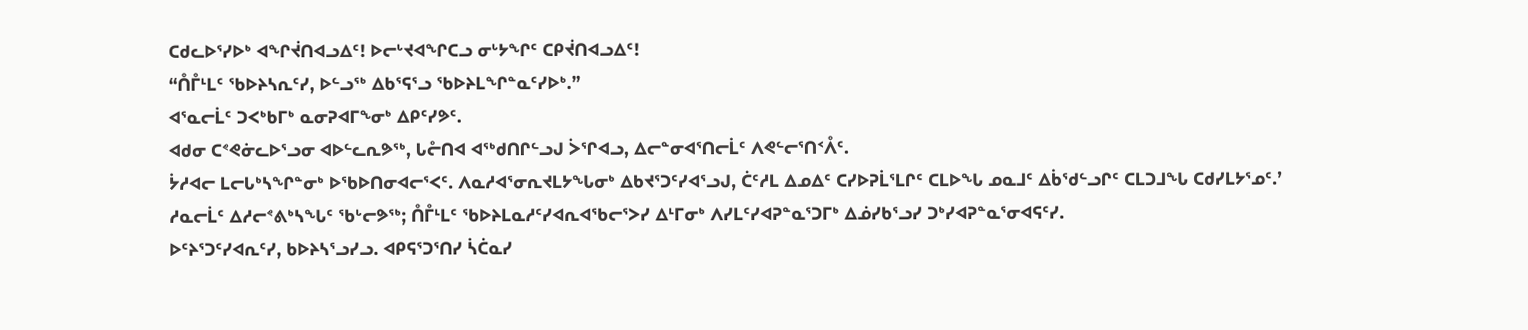ᑕᑯᓚᐅᕐᓯᐅᒃ ᐊᖏᔫᑎᐊᓗᐃᑦ! ᐅᓕᒡᔪᐊᖏᑕᓗ ᓂᒡᔭᖏᑦ ᑕᑭᔫᑎᐊᓗᐃᑦ!
“ᑍᒤᒻᒪᑦ ᖃᐅᔨᓴᕆᑦᓯ, ᐅᓪᓗᖅ ᐃᑲᕐᕋᕐᓗ ᖃᐅᔨᒪᖏᓐᓇᑦᓯᐅᒃ.”
ᐊᕐᓇᓕᒫᑦ ᑐᐸᒃᑲᒥᒃ ᓇᓂᕈᐊᒥᖕᓂᒃ ᐃᑭᑦᓯᕗᑦ.
ᐊᑯᓂ ᑕᕝᕙᓃᓚᐅᕐᓗᓂ ᐊᐅᓪᓚᕆᕗᖅ, ᒐᓔᑎᐊ ᐊᖅᑯᑎᒋᓪᓗᒍ ᐴᕐᒋᐊᓗ, ᐃᓕᓐᓂᐊᕐᑎᓕᒫᑦ ᐱᕙᓪᓕᕐᑎᑉᐰᑦ.
ᔮᓱᐊᓕ ᒪᓕᒐᒃᓴᖏᓐᓂᒃ ᐅᖃᐅᑎᓂᐊᓕᕐᐸᑦ. ᐱᓇᓱᐊᕐᓂᕆᔪᒪᔭᖓᓂᒃ ᐃᑲᔪᕐᑐᑦᓯᐊᕐᓗᒍ, ᑖᑦᓱᒪ ᐃᓄᐃᑦ ᑕᓯᐅᕈᒫᕐᒪᒋᑦ ᑕᒪᐅᖓ ᓄᓇᒧᑦ ᐃᑳᖁᓪᓗᒋᑦ ᑕᒪᑐᒧᖓ ᑕᑯᓯᒪᔭᕐᓄᑦ.’
ᓱᓇᓕᒫᑦ ᐃᓱᓕᕝᕕᒃᓴᖓᑦ ᖃᒡᓕᕗᖅ; ᑍᒤᒻᒪᑦ ᖃᐅᔨᒪᓇᓱᑦᓯᐊᕆᐊᖃᓕᕐᐳᓯ ᐃᒻᒥᓂᒃ ᐱᓯᒪᑦᓯᐊᕈᓐᓇᕐᑐᒥᒃ ᐃᓅᓯᑲᕐᓗᓯ ᑐᒃᓯᐊᕈᓐᓇᕐᓂᐊᕋᑦᓯ.
ᐅᑦᔨᕐᑐᑦᓯᐊᕆᑦᓯ, ᑲᐅᔨᓴᕐᓗᓯᓗ. ᐊᑭᕋᕐᑐᕐᑎᓯ ᓵᑖᓇᓯ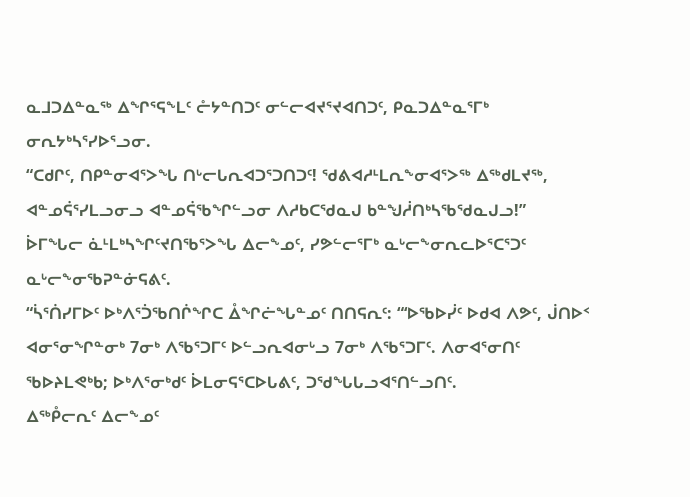ᓇᒧᑐᐃᓐᓇᖅ ᐃᖏᕐᕋᖕᒪᑦ ᓔᔭᓐᑎᑐᑦ ᓂᓪᓕᐊᔪᕐᔪᐊᑎᑐᑦ, ᑭᓇᑐᐃᓐᓇᕐᒥᒃ ᓂᕆᔭᒃᓴᕐᓯᐅᕐᓗᓂ.
“ᑕᑯᒋᑦ, ᑎᑭᓐᓂᐊᕐᐳᖓ ᑎᒡᓕᒐᕆᐊᑐᕐᑐᑎᑐᑦ! ᖁᕕᐊᓱᒻᒪᕆᖕᓂᐊᕐᐳᖅ ᐃᖅᑯᒪᔪᖅ, ᐊᓐᓄᕌᕐᓯᒪᓗᓂᓗ ᐊᓐᓄᕌᖃᖏᓪᓗᓂ ᐱᓱᑲᑕᖁᓇᒍ ᑲᓐᖑᓲᑎᒃᓴᖃᖁᓇᒍᓗ!”
ᐆᒥᖓᓕ ᓈᒻᒪᒃᓴᖏᑦᔪᑎᖃᕐᐳᖓ ᐃᓕᖕᓄᑦ, ᓯᕗᓪᓕᕐᒥᒃ ᓇᒡᓕᖕᓂᕆᓚᐅᕐᑕᕐᑐᑦ ᓇᒡᓕᖕᓂᖃᕈᓐᓃᕋᕕᑦ.
“ᓵᕐᑏᓯᒥᐅᑦ ᐅᒃᐱᕐᑑᖃᑎᒌᖏᑕ ᐂᖏᓖᖓᓐᓄᑦ ᑎᑎᕋᕆᑦ: “‘ᐅᖃᐅᓰᑦ ᐅᑯᐊ ᐱᕗᑦ, ᒎᑎᐅᑉ ᐊᓂᕐᓂᖏᓐᓂᒃ 7ᓂᒃ ᐱᖃᕐᑐᒥᑦ ᐅᓪᓗᕆᐊᓂᒡᓗ 7ᓂᒃ ᐱᖃᕐᑐᒥᑦ. ᐱᓂᐊᕐᓂᑎᑦ ᖃᐅᔨᒪᕙᒃᑲ; ᐅᒃᐱᕐᓂᒃᑯᑦ ᐆᒪᓂᕋᕐᑕᐅᒐᕕᑦ, ᑐᖁᖓᒐᓗᐊᕐᑎᓪᓗᑎᑦ.
ᐃᖅᑬᓕᕆᑦ ᐃᓕᖕᓄᑦ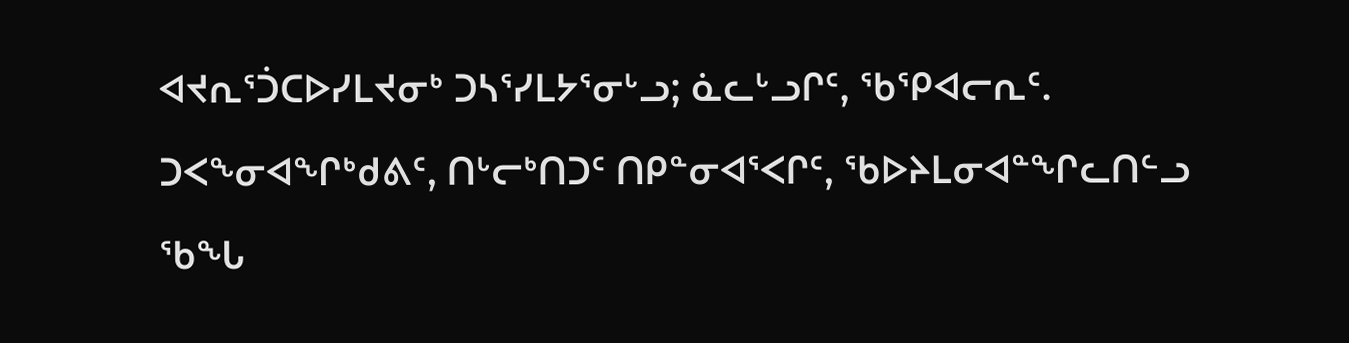ᐊᔪᕆᕐᑑᑕᐅᓯᒪᔪᓂᒃ ᑐᓴᕐᓯᒪᔭᕐᓂᒡᓗ; ᓈᓚᒡᓗᒋᑦ, ᖃᕿᐊᓕᕆᑦ. ᑐᐸᖕᓂᐊᖏᒃᑯᕕᑦ, ᑎᒡᓕᒃᑎᑐᑦ ᑎᑭᓐᓂᐊᕐᐸᒋᑦ, ᖃᐅᔨᒪᓂᐊᓐᖏᓚᑎᓪᓗ ᖃᖓ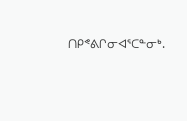ᑎᑭᕝᕕᒋᓂᐊᕐᑕᓐᓂᒃ.